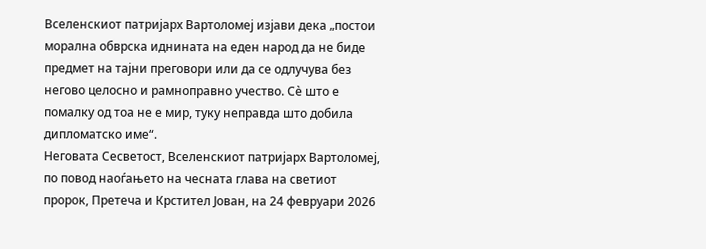Вселенскиот патријарх Вартоломеј изјави дека „постои морална обврска иднината на еден народ да не биде предмет на тајни преговори или да се одлучува без негово целосно и рамноправно учество. Сѐ што е помалку од тоа не е мир, туку неправда што добила дипломатско име“.
Неговата Сесветост, Вселенскиот патријарх Вартоломеј, по повод наоѓањето на чесната глава на светиот пророк, Претеча и Крстител Јован, на 24 февруари 2026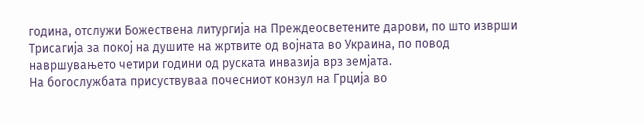година, отслужи Божествена литургија на Преждеосветените дарови, по што изврши Трисагија за покој на душите на жртвите од војната во Украина, по повод навршувањето четири години од руската инвазија врз земјата.
На богослужбата присуствуваа почесниот конзул на Грција во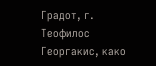Градот, г. Теофилос Георгакис, како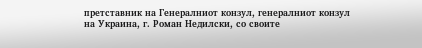претставник на Генералниот конзул, генералниот конзул на Украина, г. Роман Недилски, со своите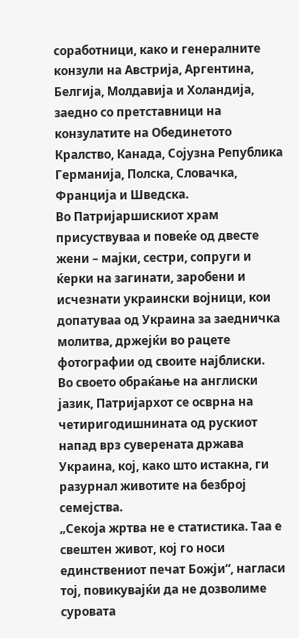соработници, како и генералните конзули на Австрија, Аргентина, Белгија, Молдавија и Холандија, заедно со претставници на конзулатите на Обединетото Кралство, Канада, Сојузна Република Германија, Полска, Словачка, Франција и Шведска.
Во Патријаршискиот храм присуствуваа и повеќе од двесте жени – мајки, сестри, сопруги и ќерки на загинати, заробени и исчезнати украински војници, кои допатуваа од Украина за заедничка молитва, држејќи во рацете фотографии од своите најблиски.
Во своето обраќање на англиски јазик, Патријархот се осврна на четиригодишнината од рускиот напад врз суверената држава Украина, кој, како што истакна, ги разурнал животите на безброј семејства.
„Секоја жртва не е статистика. Таа е свештен живот, кој го носи единствениот печат Божји“, нагласи тој, повикувајќи да не дозволиме суровата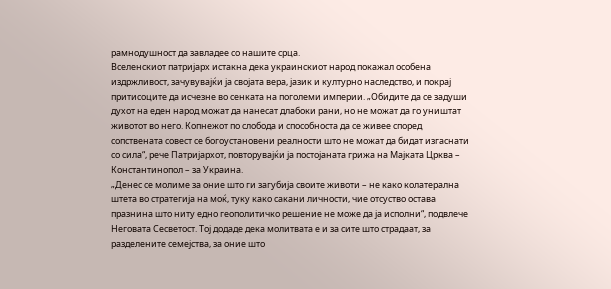рамнодушност да завладее со нашите срца.
Вселенскиот патријарх истакна дека украинскиот народ покажал особена издржливост, зачувувајќи ја својата вера, јазик и културно наследство, и покрај притисоците да исчезне во сенката на поголеми империи. „Обидите да се задуши духот на еден народ можат да нанесат длабоки рани, но не можат да го уништат животот во него. Копнежот по слобода и способноста да се живее според сопствената совест се богоустановени реалности што не можат да бидат изгаснати со сила“, рече Патријархот, повторувајќи ја постојаната грижа на Мајката Црква – Константинопол – за Украина.
„Денес се молиме за оние што ги загубија своите животи – не како колатерална штета во стратегија на моќ, туку како сакани личности, чие отсуство остава празнина што ниту едно геополитичко решение не може да ја исполни“, подвлече Неговата Сесветост. Тој додаде дека молитвата е и за сите што страдаат, за разделените семејства, за оние што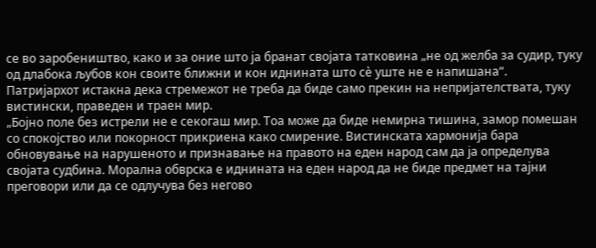се во заробеништво, како и за оние што ја бранат својата татковина „не од желба за судир, туку од длабока љубов кон своите ближни и кон иднината што сѐ уште не е напишана“.
Патријархот истакна дека стремежот не треба да биде само прекин на непријателствата, туку вистински, праведен и траен мир.
„Бојно поле без истрели не е секогаш мир. Тоа може да биде немирна тишина, замор помешан со спокојство или покорност прикриена како смирение. Вистинската хармонија бара обновување на нарушеното и признавање на правото на еден народ сам да ја определува својата судбина. Морална обврска е иднината на еден народ да не биде предмет на тајни преговори или да се одлучува без негово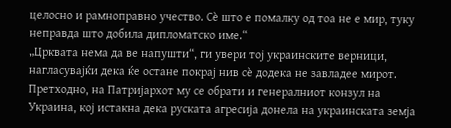целосно и рамноправно учество. Сѐ што е помалку од тоа не е мир, туку неправда што добила дипломатско име.“
„Црквата нема да ве напушти“, ги увери тој украинските верници, нагласувајќи дека ќе остане покрај нив сѐ додека не завладее мирот.
Претходно, на Патријархот му се обрати и генералниот конзул на Украина, кој истакна дека руската агресија донела на украинската земја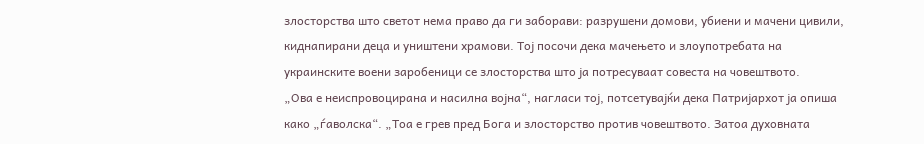злосторства што светот нема право да ги заборави: разрушени домови, убиени и мачени цивили, киднапирани деца и уништени храмови. Тој посочи дека мачењето и злоупотребата на украинските воени заробеници се злосторства што ја потресуваат совеста на човештвото.
„Ова е неиспровоцирана и насилна војна“, нагласи тој, потсетувајќи дека Патријархот ја опиша како „ѓаволска“. „Тоа е грев пред Бога и злосторство против човештвото. Затоа духовната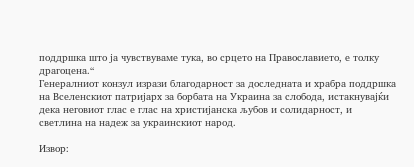поддршка што ја чувствуваме тука, во срцето на Православието, е толку драгоцена.“
Генералниот конзул изрази благодарност за доследната и храбра поддршка на Вселенскиот патријарх за борбата на Украина за слобода, истакнувајќи дека неговиот глас е глас на христијанска љубов и солидарност, и светлина на надеж за украинскиот народ.

Извор: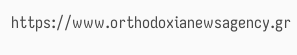https://www.orthodoxianewsagency.gr